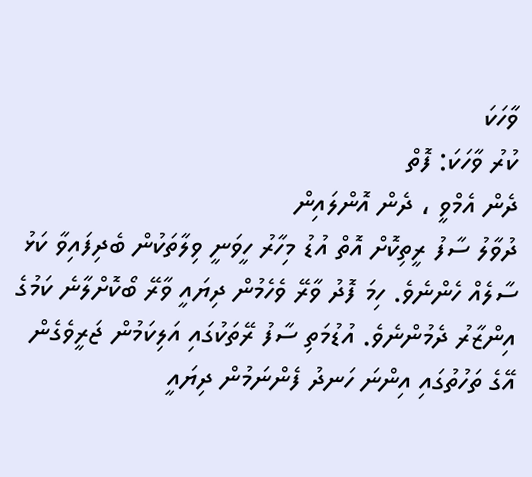ވާހަކަ
ކުރު ވާހަކަ: ފޮތް
ދެން އެމްވީ ، ދެން އޮންލައިން
ދުވާލު ސާފު ރީތިކޮށް އޮތް އުޑު މިހާރު ހީވަނީ ވިލާތަކުން ބެދިފައިވާ ކަޅު ސާލެއް ހެންނެވެ. ހިމަ ފޮދު ވާރޭ ވެހެމުން ދިޔައީ ވާރޭ ބޯކޮށްލާނެ ކަމުގެ އިންޒާރު ދެމުންނެވެ. އުޑުމަތި ސާފު ރޭތަކުގައި އަލިކަމުން ޖަރީވެގެން އޭގެ ތަހުތުގައި އިންނަ ހަނދު ފެންނަމުން ދިޔައީ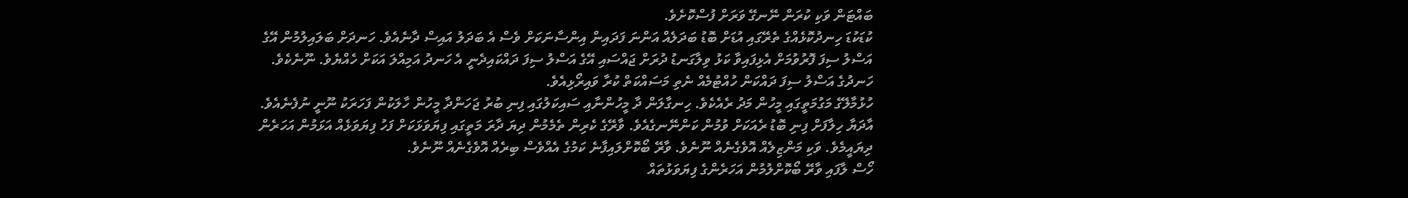ބައްޓަން ވަކި ކުރަން ނޭނގޭ ވަރަށް ފުސްކޮށެވެ.
ކުޑަކުޑަ ހިނދުކޮޅެއްގެ ތެރޭގައި އުޑަށް ބޮޑު ބަދަލެއް އަންނަ ފަދައިން އިންސާނަކަށް ވެސް އެ ބަދަލު އައިސް ދާނެއެވެ. ހަނދަށް ބަލައިލުމުން އޭގެ އަސްލު ސިފަ ފޮރުވުމަށް އެޅިފައިވާ ކަޅު ވިލާގަނޑު ދުރަށް ޖައްސައި އޭގެ އަސްލު ސިފަ ދައްކައިދެނީ އެ ހަނދު އަމިއްލަ އަކަށް ހެއްޔެވެ. ނޫނެކެވެ. ހަނދުގެ އަސްލު ސިފަ ދައްކަން ހުއްޓުމެއް ނެތި މަސައްކަތް ކުރާ ވައިރޯޅިއެވެ.
ހުޅުމާލޭގެ މަގުމަތީގައި މީހުން މަދު ރެއެކެވެ. ހިނގާލަން ދާ މީހުންނާއި ސައިކަލުގައި ފިނި ބުރު ޖަހަންދާ މީހުން ހާލަކުން ފަހަރަކު ނޫނީ ނުފެނެއެވެ. އާދަޔާ ހިލާފަށް ފިނި ބޮޑު ރެއަކަށް ވުމުން ކަންނޭނގެއެވެ. ވާރޭގެ ކެރިން ތެމެމުން ދިޔަ ދާރަ މަތީގައި ފިޔަވަޅަކަށް ފަހު ފިޔަވަޅެއް އަޅަމުން އަހަރެން ދިޔައީމެވެ. ވަކި މަންޒިލެއް އޮވެގެނެއް ނޫނެވެ. ވާރޭ ބޯކޮށްލައިފާނެ ކަމުގެ އެއްވެސް ބިރެއް އޮވެގެނެއް ނޫނެވެ.
ހޯސް ލާފައި ވާރޭ ބޯކޮށްލުމުން އަހަރެންގެ ފިޔަވަޅުތައް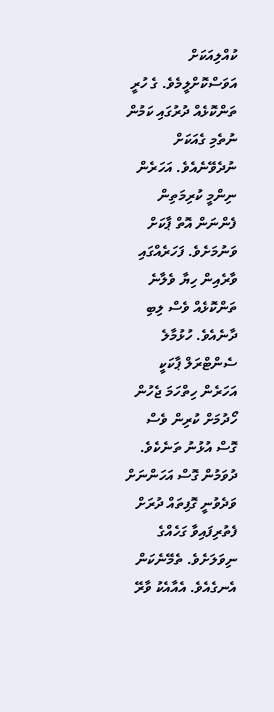ކުއްލިއަކަށް އަވަސްކޮށްލީމެވެ. ގެ ހުރީ ތަންކޮޅެއް ދުރުގައި ކަމުން ނުތެމި ގެއަކަށް ނުދެވޭނެއެވެ. އަހަރެން ނިންމީ ކުރިމަތިން ފެންނަން އޮތް ޕާކަށް ވަނުމަށެވެ. ފަހަރެއްގައި ވާރެއިން ހިޔާ ވެލާނެ ތަންކޮޅެއް ވެސް ލިބި ދާނެއެވެ. ހުޅުމާލެ ސެންޓްރަލް ޕާކަކީ އަހަރެން ހިތްހަމަ ޖެހުން ހޯދުމަށް ކުރިން ވެސް ގޮސް އުޅުނު ތަނެކެވެ.
ދުވަމުން ގޮސް އަހަންނަށް ވަދެވުނީ ގޮފިތައް ދުރަށް ފެތުރިފައިވާ ގަހެއްގެ ނިވަލަށެވެ. ތެމޭނެކަން އެނގެއެވެ. އެއާއެކު ވާރޭ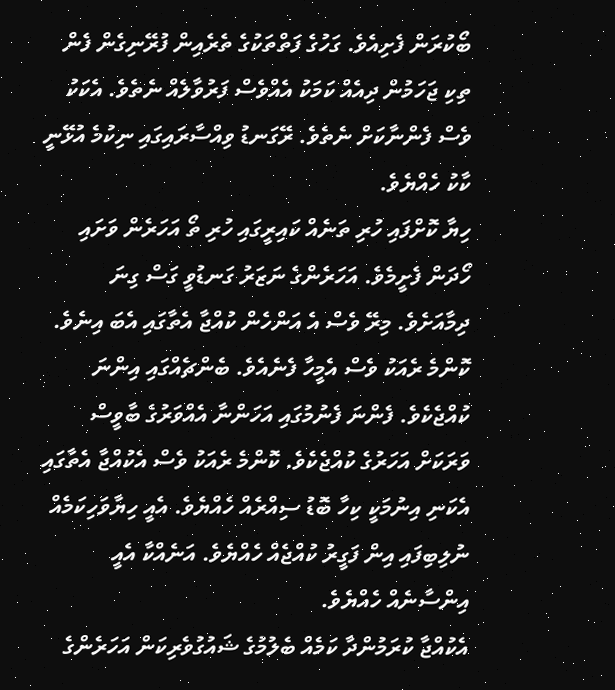ބޯކުރަން ފެށިއެވެ. ގަހުގެ ފަތްތަކުގެ ތެރެއިން ފުރޭނިގެން ފެން ތިކި ޖަހަމުން ދިއެއް ކަމަކު އެއްވެސް ފަރުވާލެއް ނެތެވެ. އެކަކު ވެސް ފެންނާކަށް ނެތެވެ. ރޭގަނޑު ވިއްސާރައިގައި ނިކުމެ އުޅޭނީ ކާކު ހެއްޔެވެ.
ހިޔާ ކޮށްފައި ހުރި ތަނެއް ކައިރީގައި ހުރި ތޯ އަހަރެން ވަށައި ހޯދަން ފެށީމެވެ. އަހަރެންގެ ނަޒަރު ގަނޑުވީ ގަސް ގިނަ ދިމާއަށެވެ. މިރޭ ވެސް އެ އަންހެން ކުއްޖާ އެތާގައި އެބަ އިނެވެ. ކޮންމެ ރެއަކު ވެސް އެމީހާ ފެނެއެވެ. ބެންޗެއްގައި އިންނަ ކުއްޖެކެވެ. ފެންނަ ފެނުމުގައި އަހަންނާ އެއްވަރުގެ ބާވީސް ވަރަކަށް އަހަރުގެ ކުއްޖެކެވެ. ކޮންމެ ރެއަކު ވެސް އެކުއްޖާ އެތާގައި އެކަނި އިނުމަކީ ކިހާ ބޮޑު ސިއްރެއް ހެއްޔެވެ. އެއީ ހިޔާވަހިކަމެއް ނުލިބިފައި އިން ފަގީރު ކުއްޖެއް ހެއްޔެވެ. އަނެއްކާ އެއީ އިންސާނެއް ހެއްޔެވެ.
އެކުއްޖާ ކުރަމުންދާ ކަމެއް ބެލުމުގެ ޝައުގުވެރިކަން އަހަރެންގެ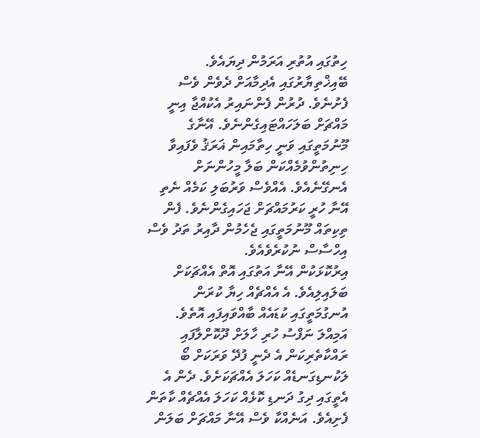ހިތުގައި އުތުރި އަރަމުން ދިޔައެވެ. ބޭއިޚްތިޔާރުގައި އެދިމާއަށް ދެވެން ވެސް ފެށުނެވެ. ދުރުން ފެންނައިރު އެކުއްޖާ އިނީ މައްޗަށް ބަލަހައްޓައިގެންނެވެ. އޭނާގެ މޫނުމަތީގައި ވަނީ ހިތާމައިން ޣަރަޤު ވެފައިވާ ހިނިތުންވުމެއްކަން ބަލާ މީހުންނަށް އެނގޭނެއެވެ. އެއްވެސް ވަރުބަލި ކަމެއް ނެތި އޭނާ ހުރީ ކަރުމައްޗަށް ޖަހައިގެންނެވެ. ފެން ތިކިތައް މޫނުމަތީގައި ޖެހެމުން ދާއިރު ތަދު ވެސް އިހްސާސް ނުކުރެވެއެވެ.
އިރުކޮޅަކުން އޭނާ އަތުގައި އޮތް އެއްޗަކަށް ބަލައިލިއެވެ. އެ އެއްޗެއް ހިޔާ ކުރަން އުނގުމަތީގައި ކުޑައެއް ބާއްވައިފައި އޮތެވެ. އަމިއްލަ ނަފްސު ހުރި ހާލަށް ދޫކޮށްލާފައި ރައްކާތެރިކަން އެ ދެނީ ފުދޭ ވަރަކަށް ބޯ ލަކުނޑިގަނޑެއް ކަހަލަ އެއްޗަކަށެވެ. ދެން އެ އެތީގައި ދިގު ދަނޑި ކޮޅެއް ކަހަލަ އެއްޗެއް ކާތަން ފެށިއެވެ. އަނެއްކާ ވެސް އޭނާ މައްޗަށް ބަލަން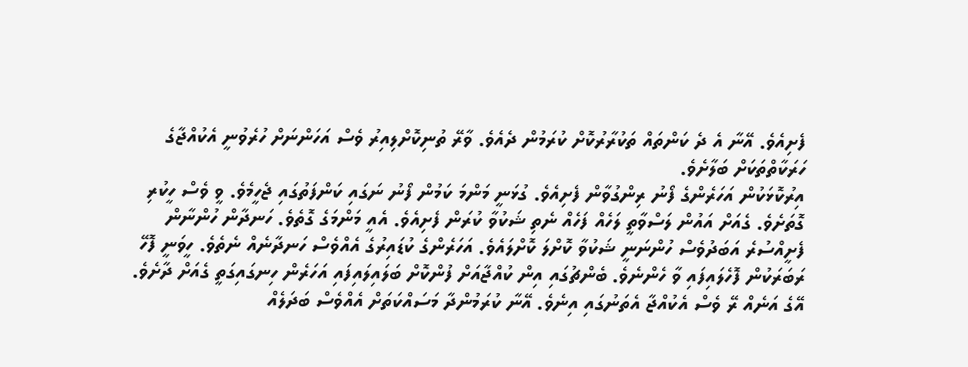ފެށިއެވެ. އޭނާ އެ ދެ ކަންތައް ތަކުރާރުކޮށް ކުރަމުން ދެއެވެ. ވާރޭ ތުނިކޮށްލިއިރު ވެސް އަހަންނަށް ހުރެވުނީ އެކުއްޖާގެ ހަރަކާތްތަކަށް ބަލާށެވެ.
އިރުކޮޅަކުން އަހަރެންގެ ފޯނު ރިންގުވާން ފެށިއެވެ. ގުޅަނީ މަންމަ ކަމުން ފޯނު ނަގައި ކަންފަތުގައި ޖެހީމެވެ. ވީ ވެސް ހީކުރި ގޮތަށެވެ. ގެއަށް އައުން ލަސްވާތީ ލަހެއް ފަހެއް ނެތި ޝަކުވާ ކުރަން ފެށިއެވެ. އެއީ މަންމަގެ ގޮތެވެ. ހަނދާން ހުންނާން ފެށީއްސުރެ އަބަދުވެސް ހުންނަނީ ޝަކުވާ ކޮށްލަ ކޮށްލައެވެ. އަހަރެންގެ ކުޑައިރުގެ އެއްވެސް ހަނދާނެއް ނެތެވެ. ހީވަނީ ފޮހޭ ރަބަރަކުން ފޮހެލައިފައި ވާ ހެންނެވެ. ބެންޗުގައި އިން ކުއްޖާއަށް ފުންކޮށް ބަލައިލައިފައި އަހަރެން ހިނގައިގަތީ ގެއަށް ދާށެވެ.
އޭގެ އަނެއް ރޭ ވެސް އެކުއްޖާ އެތަނުގައި އިނެވެ. އޭނާ ކުރަމުންދާ މަސައްކަތަށް އެއްވެސް ބަދަލެއް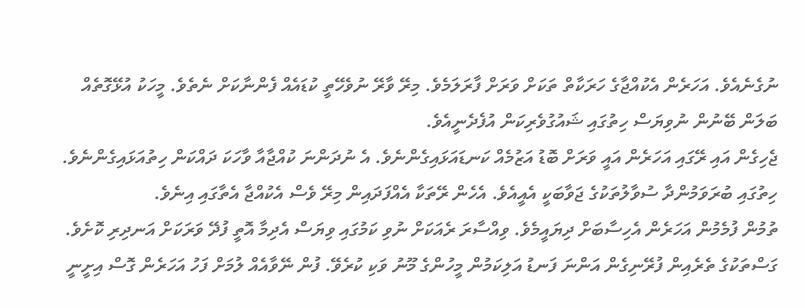ނުގެނެއެވެ. އަހަރެން އެކުއްޖާގެ ހަރަކާތް ތަކަށް ވަރަށް ފާރަލަމެވެ. މިރޭ ވާރޭ ނުވެހޭތީ ކުޑައެއް ފެންނާކަށް ނެތެވެ. މީހަކު އުޅޭގޮތެއް ބަލަން ބޭނުން ނުވިޔަސް ހިތުގައި ޝައުގުވެރިކަން އުފެދެނީއެވެ.
ޖެހިގެން އައި ރޭގައި އަހަރެން އައީ ވަރަށް ބޮޑު އަޒުމެއް ކަނޑައަޅައިގެންނެވެ. އެ ނުދަންނަ ކުއްޖާއާ ވާހަކަ ދައްކަން ހިތުއަޅައިގެންނެވެ. ހިތުގައި ބުރަވަމުންދާ ސުވާލުތަކުގެ ޖަވާބަކީ އެއީއެވެ. އެހެން ރޭތަކާ އެއްފަދައިން މިރޭ ވެސް އެކުއްޖާ އެތާގައި އިނެވެ.
ތުމުން ފުމެމުން އަހަރެން އެހިސާބަށް ދިޔައީމެވެ. ވިއްސާރަ ރެއަކަށް ނުވި ކަމުގައި ވިޔަސް އެދިމާ އޮތީ ފުދޭ ވަރަކަށް އަނދިރި ކޮށެވެ. ގަސްތަކުގެ ތެރެއިން ފުރޭނިގެން އަންނަ ފަނޑު އަލިކަމުން މީހުންގެ މޫނު ވަކި ކުރެވޭ. ފުން ނޭވާއެއް ލުމަށް ފަހު އަހަރެން ގޮސް އިށީނީ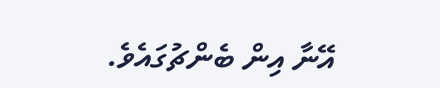އޭނާ އިން ބެންޗުގައެވެ.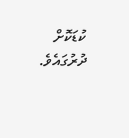ކުޑަކޮށް ދުރުގައެވެ.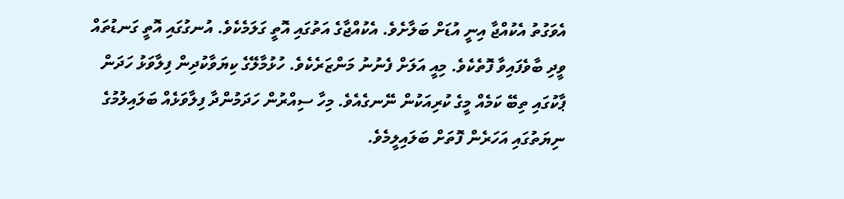އެވަގުތު އެކުއްޖާ އިނީ އުޑަށް ބަލާށެވެ. އެކުއްޖާގެ އަތުގައި އޮތީ ގަލަމެކެވެ. އުނގުގައި އޮތީ ގަނޑުތައް ވީދި ބާވެފައިވާ ފޮތެކެވެ. މިއީ އަލަށް ފެނުނު މަންޒަރެކެވެ. ހުޅުމާލޭގެ ކިޔަވާކުދިން ފިލާވަޅު ހަދަން ޕާކުގައި ތިބޭ ކަމެއް މީގެ ކުރިއަކުން ނޭނގެއެވެ. މިހާ ސިއްރުން ހަދަމުންދާ ފިލާވަޅެއް ބަލައިލުމުގެ ނިޔަތުގައި އަހަރެން ފޮތަށް ބަލައިލީމެވެ.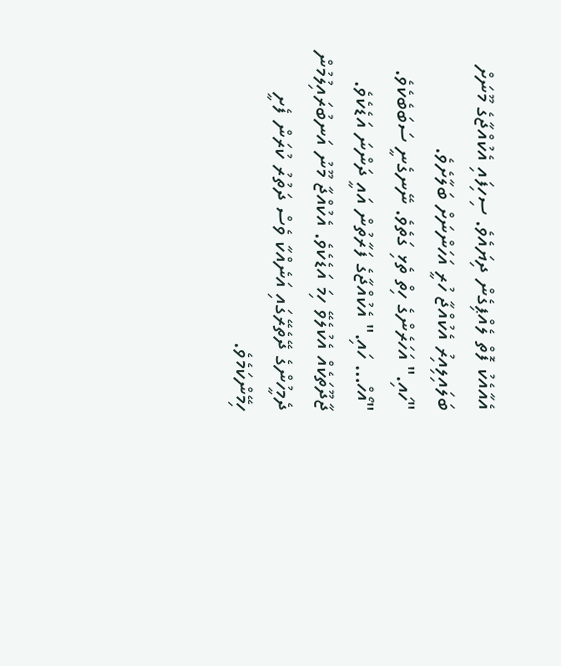އެއާއެކު ފޮތް ލެއްޕިގެން ދިޔައެވެ. ސިހިފައި އެކުއްޖާގެ މޫނަށް ބަލައިލިއިރު އެކުއްޖާ ހުރީ އަހަންނަށް ބަލާށެވެ.
"ހައި." އަހަރެންގެ ހިތް ތެޅި ގަތެވެ. ނޭނގެނީ ސަބަބެކެވެ.
"އޯހް… ހައި." އެކުއްޖާގެ ފަރާތުން އައީ ދަންނަ އަޑެކެވެ. ޖާދޫތަކެއް އެކުލެވޭ ހިމަ އަޑެކެވެ. އެކުއްޖާ މޫނު އަނބުރައިލުމުން ދެމީހުންގެ ދޭތެރޭގައި އަނެއްކާ ވެސް ދަތުރު ކުރަން ފެށީ ހިމޭންކަމެވެ.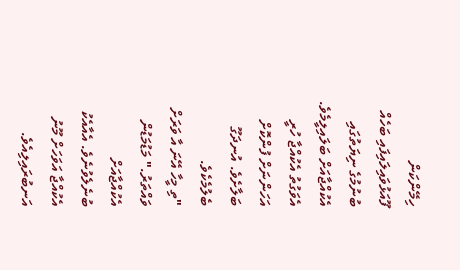ހިމޭންކަން ފޫއަޅުވައިލައިފައި ބަހެއް ބުނުމުގެ ނިޔަތުގައި އެކުއްޖާއަށް ބަލައިލީމެވެ. އެވަގުތު އެކުއްޖާ ހުރީ އަހަންނަށް ފުންކޮށް ބަލާށެވެ. އުނދަގޫ ބެލުމެކެވެ.
"ތި މީހާ އޭނަ އާ ވަރަށް ވައްތަރު." މަޑުމަޑުން އެކުއްޖާއަށް ބުނެލެވުނެވެ. އެއާއެކު އެކުއްޖާ އަވަހަށް މޫނު އަނބުރައިލިއެވެ.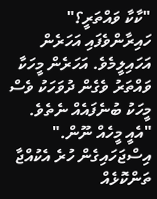"ކާކާ ވައްތަރީ؟" ހައިރާންވެފައި އަހަރެން އަހައިލީމެވެ. އަހަރެން މީހަކާ ވައްތަރު ވެގެން ދުވަހަކު ވެސް މީހަކު ބުނެފައެއް ނެތެވެ.
"އެއީ މީހެއް ނޫން." އިސްޖަހައިގެން ހުރެ އެކުއްޖާ ތަންކޮޅެއް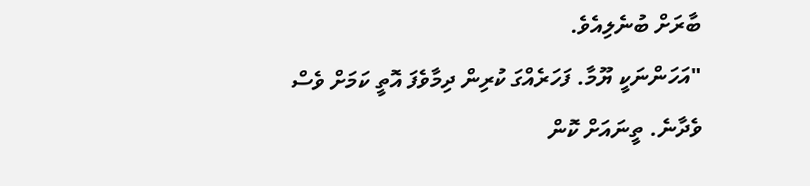ބާރަށް ބުނެލިއެވެ.
"އަހަންނަކީ ޔޫމާ. ފަހަރެއްގަ ކުރިން ދިމާވެފަ އޮތީ ކަމަށް ވެސް ވެދާނެ. ތީނައަށް ކޮން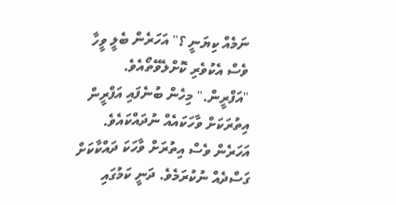ނަމެއް ކިޔަނީ ؟" އަހަރެން ބެލީ ވީހާ ވެސް އެކުވެރި ކޮށްލެވޭތޯއެވެ.
"އަފްރީން." މިހެން ބުނެފައި އަފްރީން އިތުރަކަށް ވާހަކައެއް ނުދައްކައެވެ. އަހަރެން ވެސް އިތުރަށް ވާހަކަ ދައްކާކަށް ގަސްދެއް ނުކުރަމެވެ. ދަނީ ކަމުގައި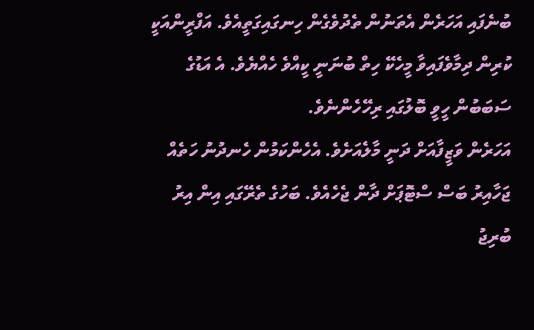ބުނެފައި އަހަރެން އެތަނުން ތެދުވެގެން ހިނގައިގަތީއެވެ. އަފްރީންއަކީ ކުރިން ދިމާވެފައިވާ މީހެކޭ ހިތް ބުނަނީ ކީއްވެ ހެއްޔެވެ. އެ އަޑުގެ ސަބަބުން ހީވީ ބޮލުގައި ރިހޭހެންނެވެ.
އަހަރެން ވަޒީފާއަށް ދަނީ މާލެއަށެވެ. އެހެންކަމުން ހެނދުނު ހަތެއް ޖަހާއިރު ބަސް ސްޓޮޕަށް ދާން ޖެހެއެވެ. ބަހުގެ ތެރޭގައި އިން އިރު ބުރިޖު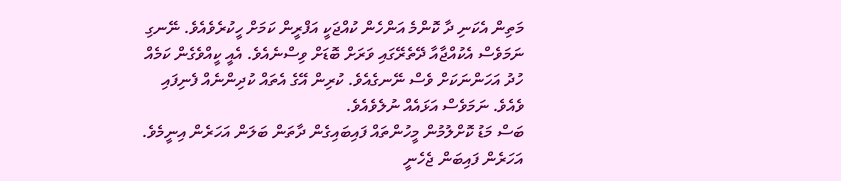މަތިން އެކަނި ދާ ކޮންމެ އަންހެން ކުއްޖަކީ އަފްރީން ކަމަށް ހީކުރެވެއެވެ. ނޭނގި ނަމަވެސް އެކުއްޖާއާ ދޭތެރޭގައި ވަރަށް ބޮޑަށް ވިސްނެއެވެ. އެއީ ކީއްވެގެން ކަމެއް ހުދު އަހަންނަކަށް ވެސް ނޭނގެއެވެ. ކުރިން އޭގެ އެތައް ކުދިންނެއް ފެނިފައި ވެއެވެ. ނަމަވެސް އަޅައެއް ނުލެވެއެވެ.
ބަސް މަޑު ކޮށްލުމުން މީހުންތައް ފައިބައިގެން ދާތަން ބަލަން އަހަރެން އިނީމެވެ. އަހަރެން ފައިބަން ޖެހެނީ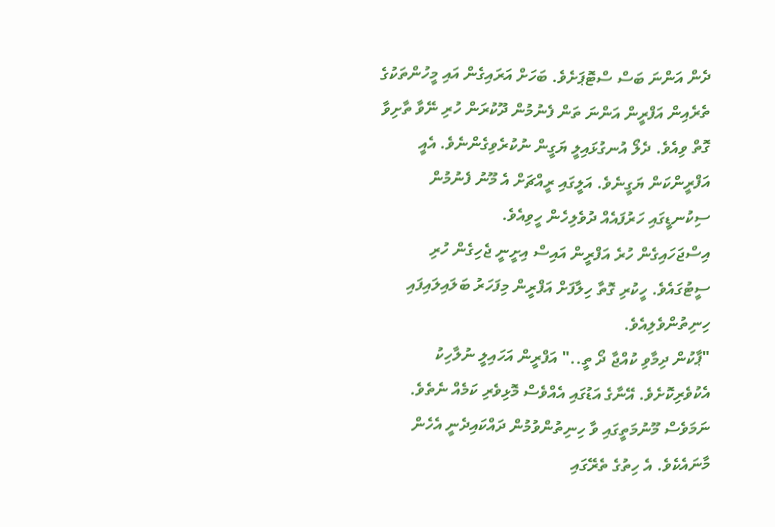ދެން އަންނަ ބަސް ސްޓޮޕަށެވެ. ބަހަށް އަރައިގެން އައި މީހުންތަކުގެ ތެރެއިން އަފްރީން އަންނަ ތަން ފެނުމުން ދޫކުރަން ހުރި ނޭވާ ތާށިވާ ގޮތް ވިއެވެ. ދެލޯ އުނގުޅައިލީ ޔަގީން ނުކުރެވިގެންނެވެ. އެއީ އަފްރީންކަން ޔަގީނެވެ. އަލީގައި ރީއްޗަށް އެ މޫނު ފެނުމުން ސިކުނޑީގައި ހަރުފައެއް ދުވެލިހެން ހީވިއެވެ.
އިސްޖަހައިގެން ހުރެ އަފްރީން އައިސް އިށީނީ ޖެހިގެން ހުރި ސީޓުގައެވެ. ހީކުރި ގޮތާ ހިލާފަށް އަފްރީން މިފަހަރު ބަލައިލައިފައި ހިނިތުންވެލިއެވެ.
"ޕާކުން ދިމާވި ކުއްޖާ ދޯ ތީ.." އަފްރީން އަހައިލީ ނުލާހިކު އެކުވެރިކޮށެވެ. އޭނާގެ އަޑުގައި އެއްވެސް މޮޅިވެރި ކަމެއް ނެތެވެ. ނަމަވެސް މޫނުމަތީގައި ވާ ހިނިތުންވުމުން ދައްކައިދެނީ އެހެން މާނައެކެވެ. އެ ހިތުގެ ތެރޭގައި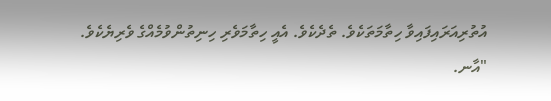އުތުރިއަރައިފައިވާ ހިތާމަތަކެވެ. ތެދެކެވެ. އެއީ ހިތާމަވެރި ހިނިތުންވުމެއްގެ ވެރިޔެކެވެ.
"އާނ.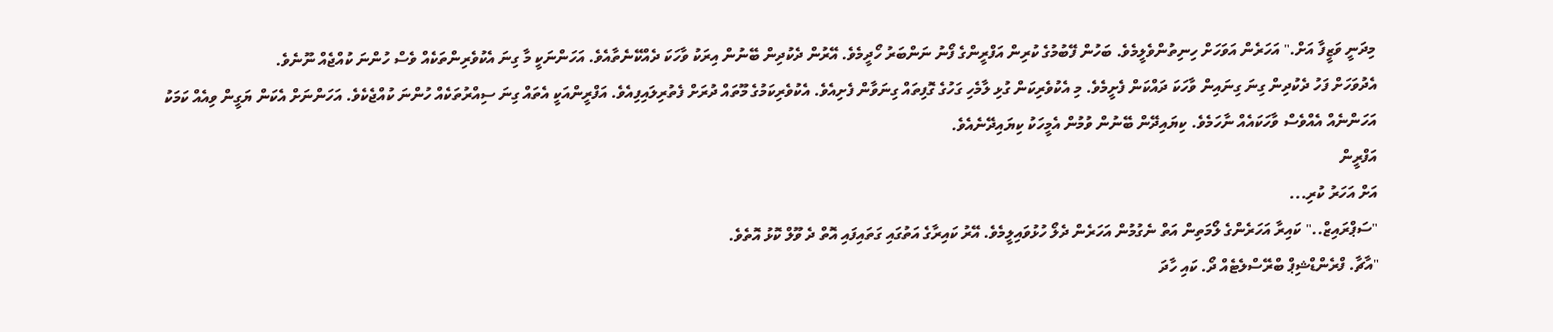މިދަނީ ވަޒީފާ އަށް." އަހަރެން އަވަހަށް ހިނިތުންވެލީމެވެ. ބަހުން ފޭބުމުގެ ކުރިން އަފްރީންގެ ފޯނު ނަންބަރު ހޯދީމެވެ. އޭރުން ދެކުދިން ބޭނުން އިރަކު ވާހަކަ ދެއްކޭނެތާއެވެ. އަހަންނަކީ މާ ގިނަ އެކުވެރިންތަކެއް ވެސް ހުންނަ ކުއްޖެއް ނޫނެވެ.
އެދުވަހަށް ފަހު ދެކުދިން ގިނަ ގިނައިން ވާހަކަ ދައްކަން ފެށީމެވެ. މި އެކުވެރިކަން ގުޅި ލާމެހި ގަހުގެ ގޮފިތައް ގިނަވާން ފެށިއެވެ. އެކުވެރިކަމުގެ މޫތައް ދުރަށް ފެތުރިލައިފިއެވެ. އަފްރީންއަކީ އެތައް ގިނަ ސިއްރުތަކެއް ހުންނަ ކުއްޖެކެވެ. އަހަންނަށް އެކަން ޔަގީން ވިއެއް ކަމަކު އަހަންނެއް އެއްވެސް ވާހަކައެއް ނާހަމެވެ. ކިޔައިދޭން ބޭނުން ވުމުން އެމީހަކު ކިޔައިދޭނެއެވެ.
އަފްރީން
އަށް އަހަރު ކުރި...
"ސަޕްރައިޒް.." ކައިރާ އަހަރެންގެ ލޯމަތިން އަތް ނެގުމުން އަހަރެން ދެލޯ ހުޅުވައިލީމެވެ. އޭރު ކައިރާގެ އަތުގައި ގަތައިފައި އޮތް ދެ ވޫލް ކޮޅު އޮތެވެ.
"އާޗާ. ފްރެންޑްޝިޕް ބްރޭސްލެޓެއް ދޯ. ކައި ހާދަ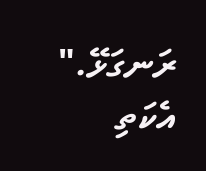ރަނގަޅޭ." އެކަތި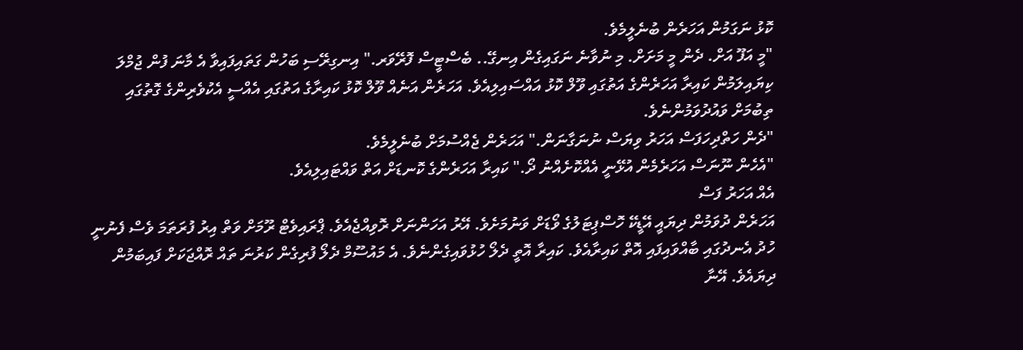ކޮޅު ނަގަމުން އަހަރެން ބުނެލީމެވެ.
"މީ އަފޫ އަށް. ދެން މީ މަށަށް. މި ނުވާނެ ނަގައިގެން އިނގޭ.. ބެސްޓީސް ފޮރޭވަރ." އިނގިރޭސި ބަހުން ގަތައިފައިވާ އެ މާނަ ފުން ޖުމްލަ ކިޔައިލަމުން ކައިރާ އަހަރެންގެ އަތުގައި ވޫލް ކޮޅު އައްސައިލިއެވެ. އަހަރެން އަނެއް ވޫލް ކޮޅު ކައިރާގެ އަތުގައި އެއްސީ އެކުވެރިންގެ ގޮތުގައި ތިބުމަށް ވައުދުވަމުންނެވެ.
"ދެން ހަތްދިހަފަސް އަހަރު ވިޔަސް ނުނަގާނަން." އަހަރެން ޖެއްސުމަށް ބުނެލީމެވެ.
"އެހެން ނޫނަސް އަހަރެމެން އުޅޭނީ އެއްކޮށެއްނު ދޯ." ކައިރާ އަހަރެންގެ ކޮނޑަށް އަތް ވައްޓައިލިއެވެ.
އެއް އަހަރު ފަސް
އަހަރެން ދުވަމުން ދިޔައީ އޭޑީކޭ ހޮސްޕިޓަލުގެ ވޯޑަށް ވަނުމަށެވެ. އޭރު އަހަންނަށް ރޮވިއްޖެއެވެ. ޕްރައިވެޓް ރޫމަށް ވަތް އިރު ފުރަތަމަ ވެސް ފެނުނީ ހުދު އެނދުގައި ބާއްވައިފައި އޮތް ކައިރާއެވެ. ކައިރާ އޮތީ ދެލޯ ހުޅުވައިގެންނެވެ. އެ މައުސޫމް ދެލޯ ފުރިގެން ކަރުނަ ތައް ރޮއްޖަކަށް ފައިބަމުން ދިޔައެވެ. އޭނާ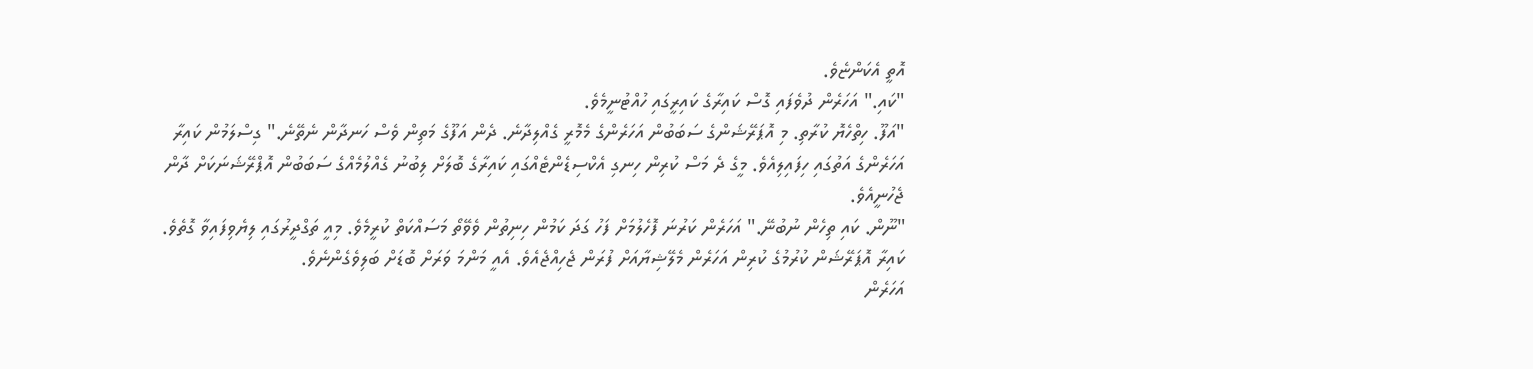އޮތީ އެކަންޏެވެ.
"ކައި." އަހަރެން ދުވެފައި ގޮސް ކައިރާގެ ކައިރީގައި ހުއްޓުނީމެވެ.
"އަފޫ. ހިތްހެޔޮ ކުރާތި. މި އޮޕަރޭޝަންގެ ސަބަބުން އަހަރެންގެ މެމޮރީ ގެއްލިދާނެ. ދެން އަފޫގެ މަތިން ވެސް ހަނދާން ނެތޭނެ." ގިސްލަމުން ކައިރާ އަހަރެންގެ އަތުގައި ހިފައިލިއެވެ. މީގެ ދެ މަސް ކުރިން ހިނގި އެކްސިޑެންޓެއްގައި ކައިރާގެ ބޮލަށް ލިބުނު ގެއްލުމެއްގެ ސަބަބުން އޮޕްރޭޝަނަކަށް ދާން ޖެހުނީއެވެ.
"ނޫން. ކައި ތިހެން ނުބުނޭ." އަހަރެން ކަރުނަ ފޮހެލުމަށް ފަހު ގަދަ ކަމުން ހިނިތުން ވެވޭތޯ މަސައްކަތް ކުރީމެވެ. މިއީ ތަގްދީރުގައި ލިޔެވިފައިވާ ގޮތެވެ. ކައިރާ އޮޕަރޭޝަން ކުރުމުގެ ކުރިން އަހަރެން މެލޭޝިޔާއަށް ފުރަން ޖެހިއްޖެއެވެ. އެއީ މަންމަ ވަރަށް ބޮޑަށް ބަލިވެގެންނެވެ.
އަހަރެން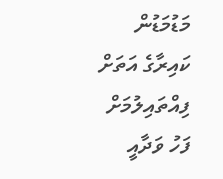މަޑުމަޑުން ކައިރާގެ އަތަށް ފިއްތައިލުމަށް ފަހު ވަދާއީ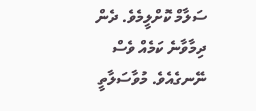ސަލާމް ކޮށްލީމެވެ. ދެން ދިމާވާނެ ކަމެއް ވެސް ނޭނގެއެވެ. މުވާސަލާތީ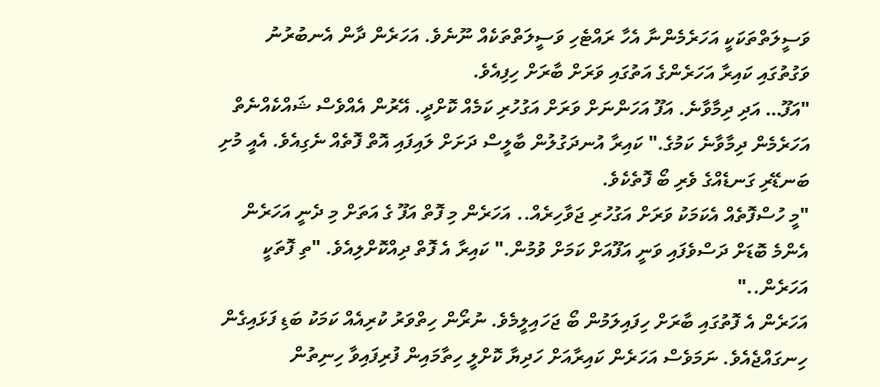ވަސީލަތްތަކަކީ އަހަރެމެންނާ އެހާ ރައްޓެހި ވަސީލަތްތަކެއް ނޫނެވެ. އަހަރެން ދާން އެނބުރުނު ވަގުތުގައި ކައިރާ އަހަރެންގެ އަތުގައި ވަރަށް ބާރަށް ހިފިއެވެ.
"އަފޫ… އަދި ދިމާވާނެ. އަފޫ އަހަންނަށް ވަރަށް އަގުހުރި ކަމެއް ކޮށްދީ. އޭރުން އެއްވެސް ޝައްކެއްނެތް އަހަރެމެން ދިމާވާނެ ކަމުގެ." ކައިރާ އުނދަގުލުން ބާލީސް ދަށަށް ލައިފައި އޮތް ފޮތެއް ނެގިއެވެ. އެއީ މުށި ބަނޑޭރި ގަނޑެއްގެ ވެރި ބޯ ފޮތެކެވެ.
"މީ ހުސްފޮތެއް އެކަމަކު ވަރަށް އަގުހުރި ޖަވާހިރެއް.. އަހަރެން މި ފޮތް އަފޫ ގެ އަތަށް މި ދެނީ އަހަރެން އެންމެ ބޮޑަށް ދަސްވެފައި ވަނީ އަފޫއަށް ކަމަށް ވުމުން." ކައިރާ އެ ފޮތް ދިއްކޮށްލިއެވެ. "ތި ފޮތަކީ އަހަރެން.."
އަހަރެން އެ ފޮތުގައި ބާރަށް ހިފައިލަމުން ބޯ ޖަހައިލީމެވެ. ނުރޯން ހިތްވަރު ކުރިއެއް ކަމަކު ބަޑި ފަޅައިގެން ހިނގައްޖެއެވެ. ނަމަވެސް އަހަރެން ކައިރާއަށް ހަދިޔާ ކޮށްލީ ހިތާމައިން ފުރިފައިވާ ހިނިތުން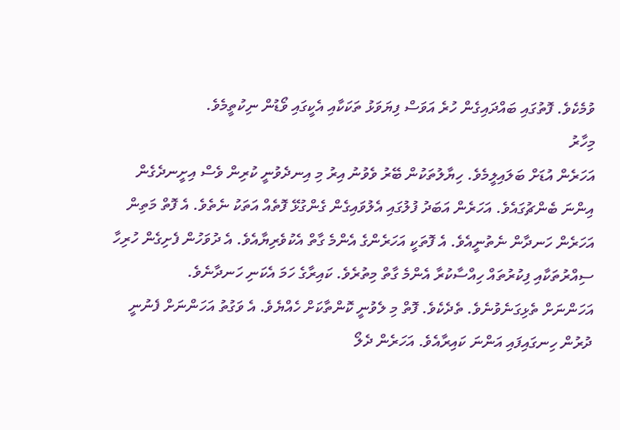ވުމެކެވެ. ފޮތުގައި ބައްދައިގެން ހުރެ އަވަސް ފިޔަވަޅު ތަކަކާއި އެކީގައި ވޯޑުން ނިކުތީމެވެ.
މިހާރު
އަހަރެން އުޑަށް ބަލައިލީމެވެ. ހިޔާލުތަކުން ބޭރު ވެވުނު އިރު މި އިނދެވުނީ ކުރިން ވެސް އިށީނދެގެން އިންނަ ބެންޗުގައެވެ. އަހަރެން އަބަދު ފުލުގައި އެލުވައިގެން ގެންގުޅޭ ފޮތެއް އަތަކު ނެތެވެ. އެ ފޮތް މަތިން އަހަރެން ހަނދާން ނެތުނީއެވެ. އެ ފޮތަކީ އަހަރެންގެ އެންމެ ގާތް އެކުވެރިޔާއެވެ. އެ ދުވަހުން ފެށިގެން ހުރިހާ ސިއްރުތަކާއި ފިކުރުތައް ހިއްސާކުރާ އެންމެ ގާތް މިތުރެވެ. ކައިރާގެ ހަމަ އެކަނި ހަނދާނެވެ.
އަހަންނަށް ތެޅިގަނެވުނެވެ. ތެދެކެވެ. ފޮތް މި ލެވުނީ ކޮންތާކަށް ހެއްޔެވެ. އެ ވަގުތު އަހަންނަށް ފެނުނީ ދުރުން ހިނގައިފައި އަންނަ ކައިރާއެވެ. އަހަރެން ދެލޯ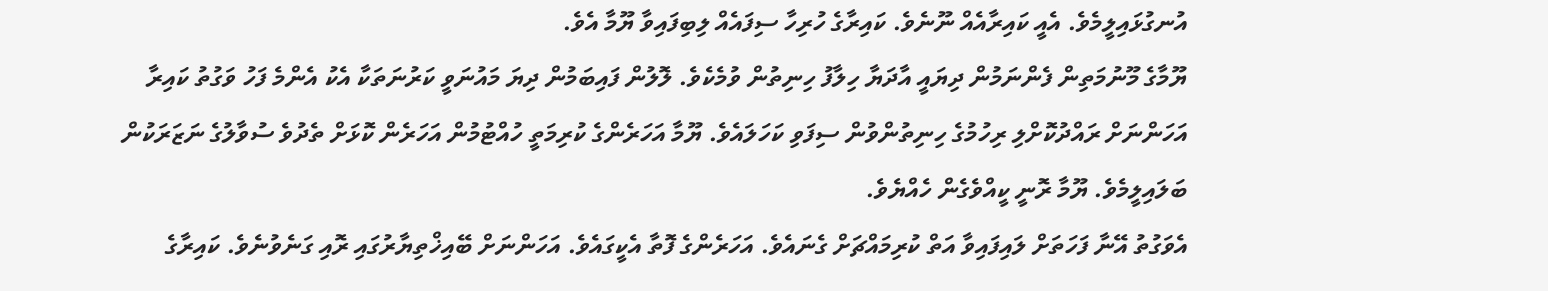އުނގުޅައިލީމެވެ. އެއީ ކައިރާއެއް ނޫނެވެ. ކައިރާގެ ހުރިހާ ސިފައެއް ލިބިފައިވާ ޔޫމާ އެވެ.
ޔޫމާގެ މޫނުމަތިން ފެންނަމުން ދިޔައީ އާދަޔާ ހިލާފު ހިނިތުން ވުމެކެވެ. ލޮލުން ފައިބަމުން ދިޔަ މައުނަވީ ކަރުނަތަކާ އެކު އެންމެ ފަހު ވަގުތު ކައިރާ އަހަންނަށް ރައްދުކޮށްލި ރިހުމުގެ ހިނިތުންވުން ސިފަވި ކަހަލައެވެ. ޔޫމާ އަހަރެންގެ ކުރިމަތީ ހުއްޓުމުން އަހަރެން ކޮޅަށް ތެދުވެ ސުވާލުގެ ނަޒަރަކުން ބަލައިލީމެވެ. ޔޫމާ ރޮނީ ކީއްވެގެން ހެއްޔެވެ.
އެވަގުތު އޭނާ ފަހަތަށް ލައިފައިވާ އަތް ކުރިމައްޗަށް ގެނައެވެ. އަހަރެންގެ ފޮތާ އެކީގައެވެ. އަހަންނަށް ބޭއިޚްތިޔާރުގައި ރޮއި ގަނެވުނެވެ. ކައިރާގެ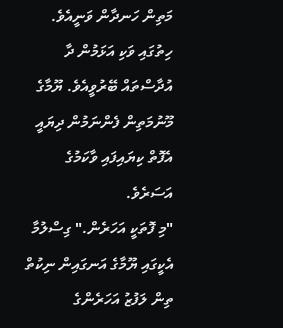މަތިން ހަނދާން ވަނީއެވެ. ހިތުގައި ވަކި އަޅަމުން ދާ އުދާސްތައް ބޭރުވީއެވެ. ޔޫމާގެ މޫނުމަތިން ފެންނަމުން ދިޔައީ އެފޮތް ކިޔައިފައި ވާކަމުގެ އަސަރެވެ.
"މި ފޮތަކީ އަހަރެން." ގިސްލުމާ އެކީގައި ޔޫމާގެ އަނގައިން ނިކުތް ތިން ލަފުޒު އަހަރެންގެ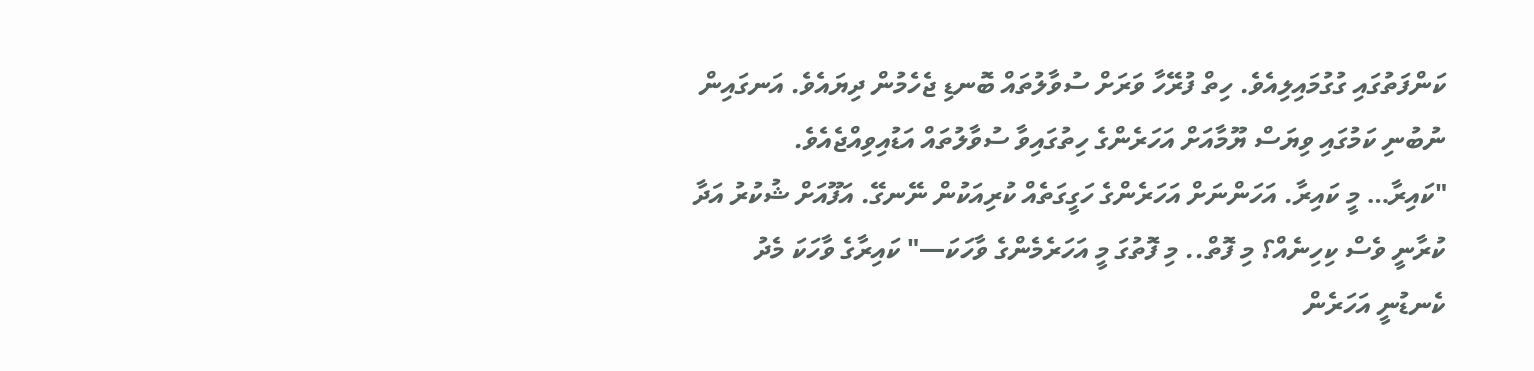ކަންފަތުގައި ގުގުމައިލިއެވެ. ހިތް ފުރޭހާ ވަރަށް ސުވާލުތައް ބޮނޑި ޖެހެމުން ދިޔައެވެ. އަނގައިން ނުބުނި ކަމުގައި ވިޔަސް ޔޫމާއަށް އަހަރެންގެ ހިތުގައިވާ ސުވާލުތައް އަޑުއިވިއްޖެއެވެ.
"ކައިރާ… މީ ކައިރާ. އަހަންނަށް އަހަރެންގެ ހަގީގަތެއް ކުރިއަކުން ނޭނގޭ. އަފޫއަށް ޝުކުރު އަދާ ކުރާނީ ވެސް ކިހިނެއް؟ މި ފޮތް.. މި ފޮތުގަ މީ އަހަރެމެންގެ ވާހަކަ—" ކައިރާގެ ވާހަކަ މެދު ކެނޑުނީ އަހަރެން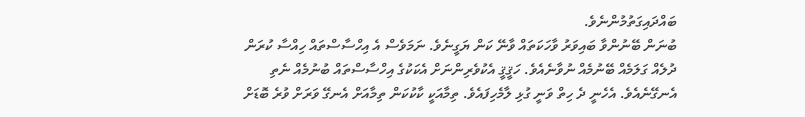ބައްދައިގަތުމުންނެވެ.
ބުނަން ބޭނުންވާ ބައިވަރު ވާހަކަތައް ވާނޭ ކަން ޔަގީނެވެ. ނަމަވެސް އެ އިހްސާސްތައް ހިއްސާ ކުރަން ދުލެއް ގަލަމެއް ބޭނުމެއް ނުވާނެއެވެ. ހަޤީޤީ އެކުވެރިންނަށް އެކަކުގެ އިހްސާސްތައް ބުނުމެއް ނެތި އެނގޭނެއެވެ. އެހެނީ ދެ ހިތް ވަނީ ގުޅި ލާމެހިފައެވެ. ތިމާއަކީ ކާކުކަން ތިމާއަށް އެނގޭ ވަރަށް ވުރެ ބޮޑަށް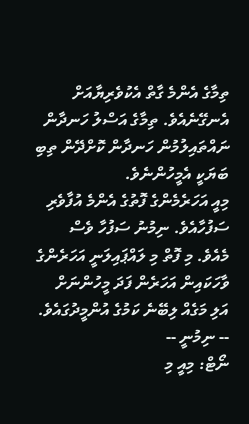ތިމާގެ އެންމެ ގާތް އެކުވެރިޔާއަށް އެނގޭނެއެވެ. ތިމާގެ އަސްލު ހަނދާން ނައްތައިލުމުން ހަނދާން ކޮށްދޭން ތިބި ބަޔަކީ އެމީހުންނެވެ.
މިއީ އަހަރެމެންގެ ފޮތުގެ އެންމެ އުފާވެރި ސަފުހާއެވެ. ނިމުނު ސަފުހާ ވެސް މެއެވެ. މި ފޮތް މި ލައްޕައިލަނީ އަހަރެންގެ ވާހަކައިން އަހަރެން ފަދަ މީހުންނަށް އަލި މަގެއް ލިބޭނެ ކަމުގެ އުންމީދުގައެވެ.
-- ނިމުނީ --
ނޯޓް: މިއީ މި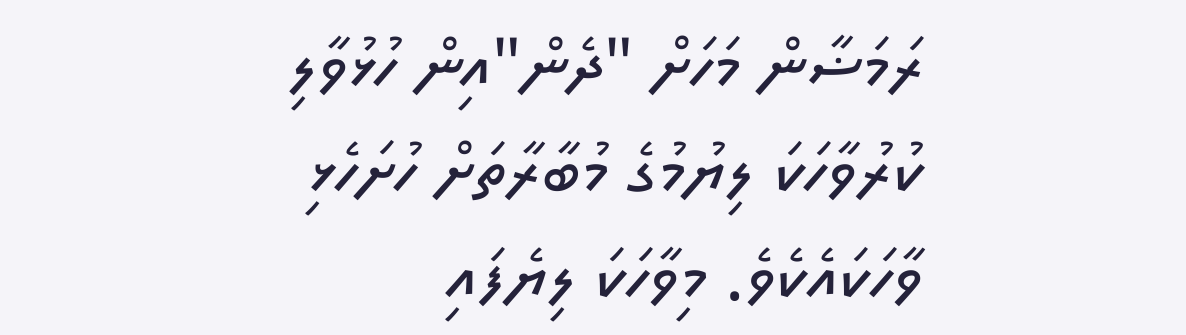ރަމަޟާން މަހަށް "ދެން"އިން ހުޅުވާލި ކުރުވާހަކަ ލިޔުމުގެ މުބާރާތަށް ހުށަހެޅި ވާހަކައެކެވެ. މިވާހަކަ ލިޔެފައި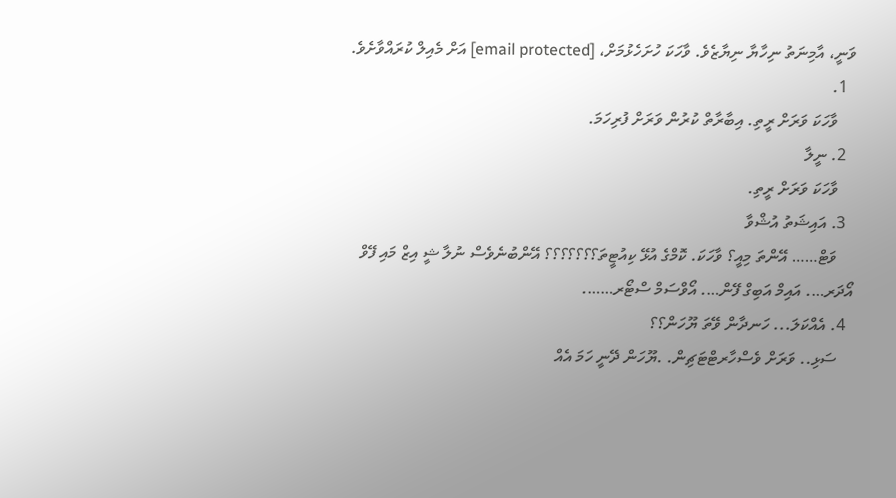ވަނީ، އާމިނަތު ނިހާޔާ ނިޔާޒެވެ. ވާހަކަ ހުށަހެޅުމަށް، [email protected] އަށް މެއިލް ކުރައްވާށެވެ.
  1.
    ވާހަކަ ވަރަށް ރީތި. އިބާރާތް ކުރުން ވަރަށް ފުރިހަމަ.
  2. ނީލާ
    ވާހަކަ ވަރަށް ރީތި.
  3. އައިޝަތު އުޝްވާ
    ވަޓް…… އޭންތަ މިއީ؟ ވާހަކަ. ކޮމްގެ އުޅޭ ކިއުޓީތަ؟؟؟؟؟؟؟ އޭންބުނެވެސް ނުލާ ޝީ އިޒް މައި ފޭވް އޯދަރ…. އައިމް އަބިގް ފޭން…. އޯވްސަމް ސްޓޯރ…….
  4. އެއްކަލަ... ހަނދާން ވޭތަ ޔޫހަން؟؟
    ސަޅި.. ވަރަށް ވެސްހާރޓްޓަޗިން. .ޔޫހަން ދޭނީ ހަމަ އެއް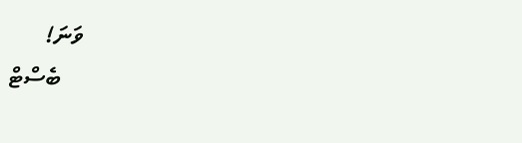ވަނަ!
    ބެސްޓް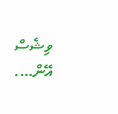ވިޝެސް އޭން….